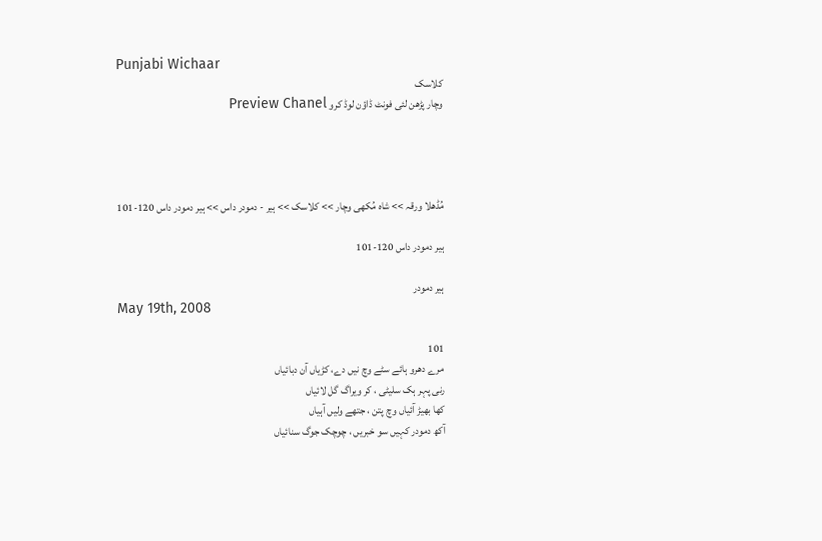Punjabi Wichaar
کلاسک
وچار پڑھن لئی فونٹ ڈاؤن لوڈ کرو Preview Chanel




مُڈھلا ورقہ >> شاہ مُکھی وچار >> کلاسک >> ہیر - دمودر داس >> ہیر دمودر داس 120-101

ہیر دمودر داس 120-101

ہیر دمودر
May 19th, 2008

101
مرے دھرو ہائے سٹے وچ نیں دے، کڑیاں آن دبائیاں
رنی پہر ہک سلیٹی ، کر ویراگ گل لائیاں
کھا بھیڑ آئیاں وچ پتن ، جتھے ولیں آہیاں
آکھ دمودر کہیں سو خبریں ، چوچک جوگ سنائیاں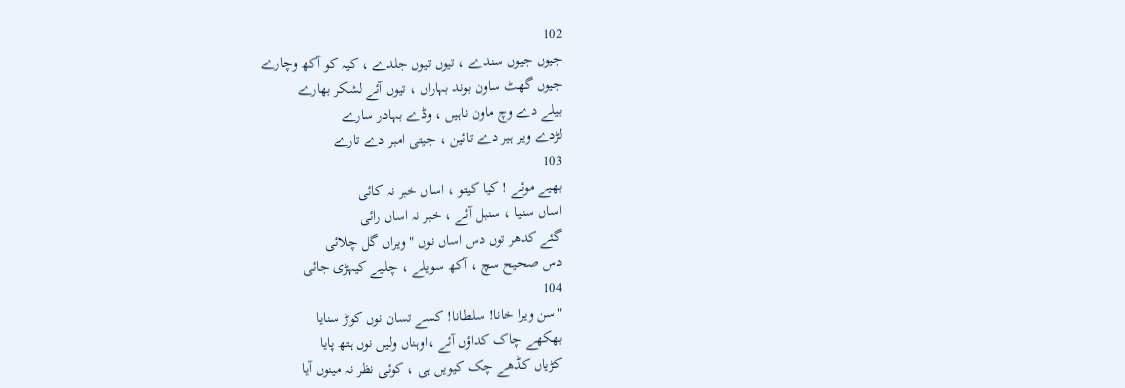102
جیوں جیوں سندے ، تیوں تیوں جلدے ، کیہ کو آکھ وچارے
جیوں گھٹ ساون بوند بہاراں ، تیوں آئے لشکر بھارے
بیلے دے وچ ماون ناہیں ، وڈے بہادر سارے
لڑدے ویر ہیر دے تائین ، جیتی امبر دے تارے
103
بھیے موئے ! کیا کیتو ، اساں خبر نہ کائی
اساں سنیا ، سنبل آئے ، خبر نہ اساں رائی
گئے کدھر توں دس اساں نوں "ویراں گل چلائی
دس صحیح سچ ، آکھ سویلے ، چلیے کیہڑی جائی
104
"سن ویرا خانا! سلطانا! کسے تسان نوں کوڑ سنایا
بھکھے چاک کداؤں آئے ،اوہناں ولیں نوں ہتھ پایا
کڑیاں کڈھے چک کیویں ہی ، کوئی نظر نہ مینوں آیا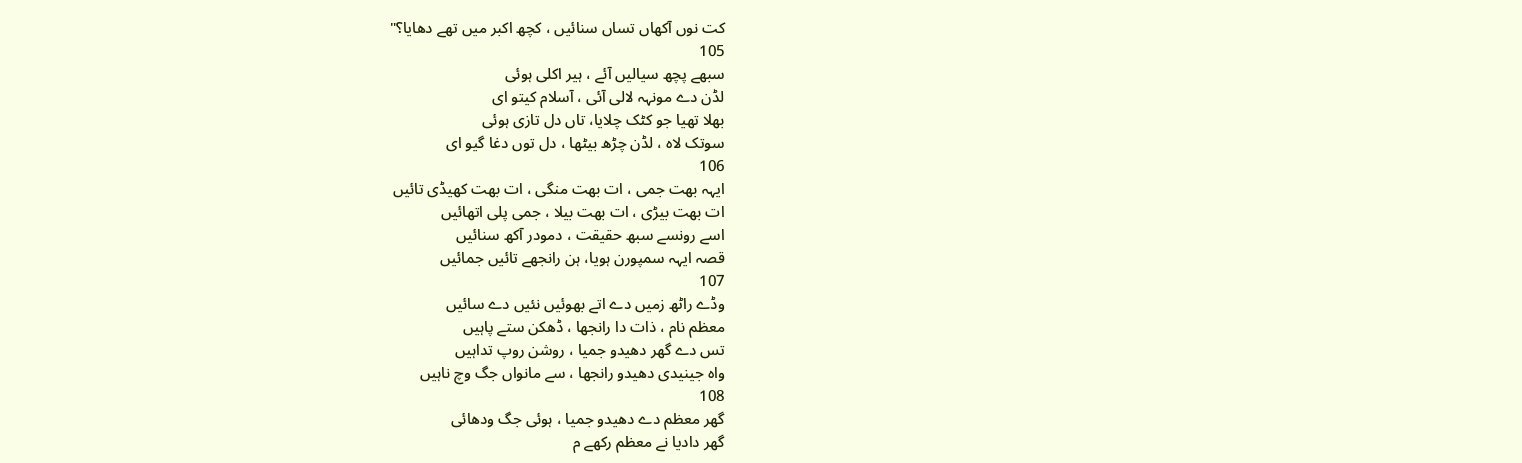کت نوں آکھاں تساں سنائیں ، کچھ اکبر میں تھے دھایا؟"
105
سبھے پچھ سیالیں آئے ، ہیر اکلی ہوئی
لڈن دے مونہہ لالی آئی ، آسلام کیتو ای
بھلا تھیا جو کٹک چلایا، تاں دل تازی ہوئی
سوتک لاہ ، لڈن چڑھ بیٹھا ، دل توں دغا گیو ای
106
ایہہ بھت جمی ، ات بھت منگی ، ات بھت کھیڈی تائیں
ات بھت بیڑی ، ات بھت بیلا ، جمی پلی اتھائیں
اسے رونسے سبھ حقیقت ، دمودر آکھ سنائیں
قصہ ایہہ سمپورن ہویا، ہن رانجھے تائیں جمائیں
107
وڈے راٹھ زمیں دے اتے بھوئیں نئیں دے سائیں
معظم نام ، ذات دا رانجھا ، ڈھکن ستے پاہیں
تس دے گھر دھیدو جمیا ، روشن روپ تداہیں
واہ جینیدی دھیدو رانجھا ، سے مانواں جگ وچ ناہیں
108
گھر معظم دے دھیدو جمیا ، ہوئی جگ ودھائی
گھر دادیا نے معظم رکھے م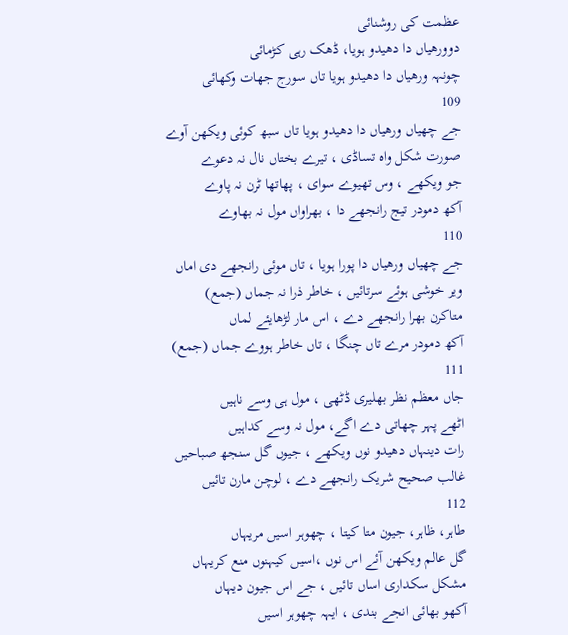عظمت کی روشنائی
دوورھیاں دا دھیدو ہویا، ڈھک رہی کڑمائی
چونہہ ورھیاں دا دھیدو ہویا تاں سورج جھات وکھائی
109
جے چھیاں ورھیاں دا دھیدو ہویا تاں سبھ کوئی ویکھن آوے
صورت شکل واہ تساڈی ، تیرے بختاں نال نہ دعوے
جو ویکھے ، وس تھیوے سوای ، پھاتھا ٹرن نہ پاوے
آکھ دمودر تیج رانجھے دا ، بھراواں مول نہ بھاوے
110
جے چھیاں ورھیاں دا پورا ہویا ، تاں موئی رانجھے دی اماں
ویر خوشی ہوئے سرتائیں ، خاطر ذرا نہ جماں (جمع)
متاکرن بھرا رانجھے دے ، اس مار لڑھایئے لماں
آکھ دمودر مرے تاں چنگا ، تاں خاطر ہووے جماں (جمع)
111
جاں معظم نظر بھلیری ڈٹھی ، مول ہی وسے ناہیں
اٹھے پہر چھاتی دے اگے، مول نہ وسے کداہیں
رات دینہاں دھیدو نوں ویکھے ، جیوں گل سنجھ صباحیں
غالب صحیح شریک رانجھے دے ، لوچن مارن تائیں
112
طاہر، ظاہر، جیون متا کیتا ، چھوہر اسیں مریہاں
گل عالم ویکھن آئے اس نوں ،اسیں کیہنوں منع کریہاں
مشکل سکداری اساں تائیں ، جے اس جیون دیہاں
آکھو بھائی انجے بندی ، ایہہ چھوہر اسیں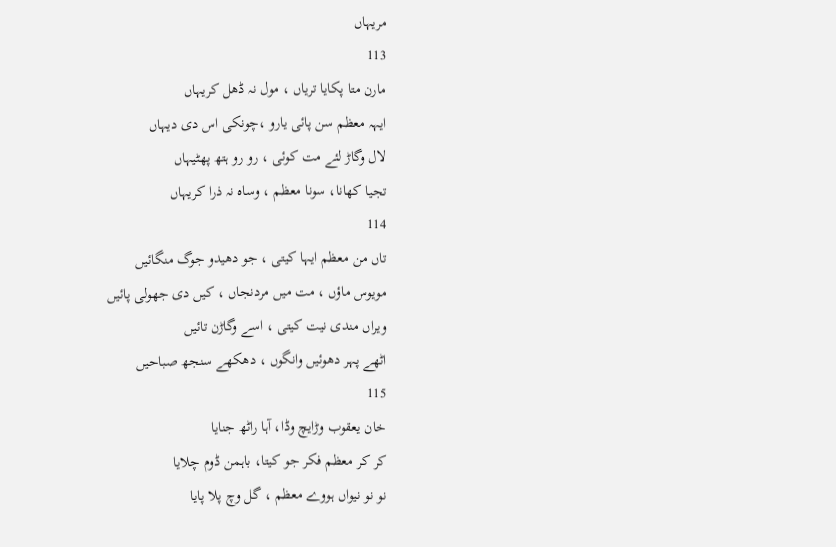مریہاں
113
مارن متا پکایا تریاں ، مول نہ ڈھل کریہاں
ایہہ معظم سن پائی یارو ،چونکی اس دی دیہاں
لال وگاڑ لئے مت کوئی ، رو رو ہتھ پھٹیہاں
تجیا کھانا، سونا معظم ، وساہ نہ ذرا کریہاں
114
تاں من معظم ایہا کیتی ، جو دھیدو جوگ منگائیں
مویوس ماؤں ، مت میں مردنجاں ، کیں دی جھولی پائیں
ویراں مندی نیت کیتی ، اسے وگاڑن تائیں
اٹھے پہر دھوئیں وانگوں ، دھکھے سنجھ صباحیں
115
خان یعقوب وڑایچ وڈا، آہا راٹھ جنایا
کر کر معظم فکر جو کیتا، باہمن ڈوم چلایا
نو نو نیواں ہووے معظم ، گل وچ پلا پایا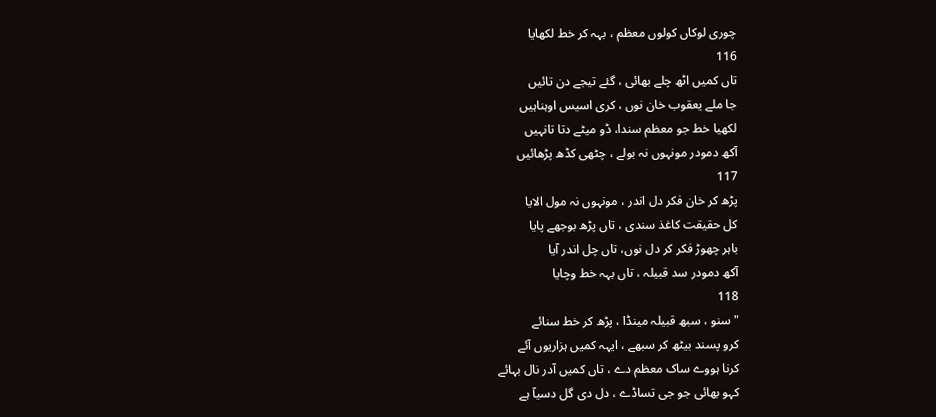چوری لوکاں کولوں معظم ، بہہ کر خط لکھایا
116
تاں کمیں اٹھ چلے بھائی ، گئے تیجے دن تائیں
جا ملے یعقوب خان نوں ، کری اسیس اوہناہیں
لکھیا خط جو معظم سندا، ڈو میٹے دتا تانہیں
آکھ دمودر مونہوں نہ بولے ، چٹھی کڈھ پڑھائیں
117
پڑھ کر خان فکر دل اندر ، مونہوں نہ مول الایا
کل حقیقت کاغذ سندی ، تاں پڑھ بوجھے پایا
باہر چھوڑ فکر کر دل نوں، تاں چل اندر آیا
آکھ دمودر سد قبیلہ ، تاں بہہ خط وچایا
118
"سنو ، سبھ قبیلہ مینڈا ، پڑھ کر خط سنائے
کرو پسند بیٹھ کر سبھے ، ایہہ کمیں ہزاریوں آئے
کرنا ہووے ساک معظم دے ، تاں کمیں آدر نال بہائے
کہو بھائی جو جی تساڈے ، دل دی گل دسیآ ہے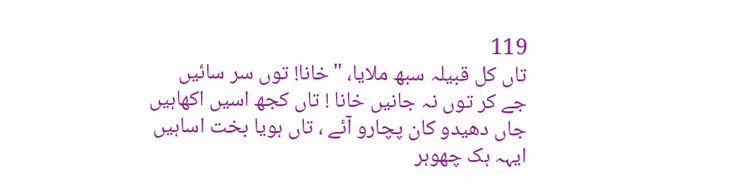119
تاں کل قبیلہ سبھ ملایا، "خانا! توں سر سائیں
جے کر توں نہ جانیں خانا ! تاں کجھ اسیں اکھاہیں
جاں دھیدو کان پچارو آئے ، تاں ہویا بخت اساہیں
ایہہ ہک چھوہر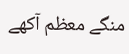منگے معظم آکھے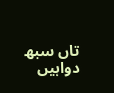تاں سبھ دواہیں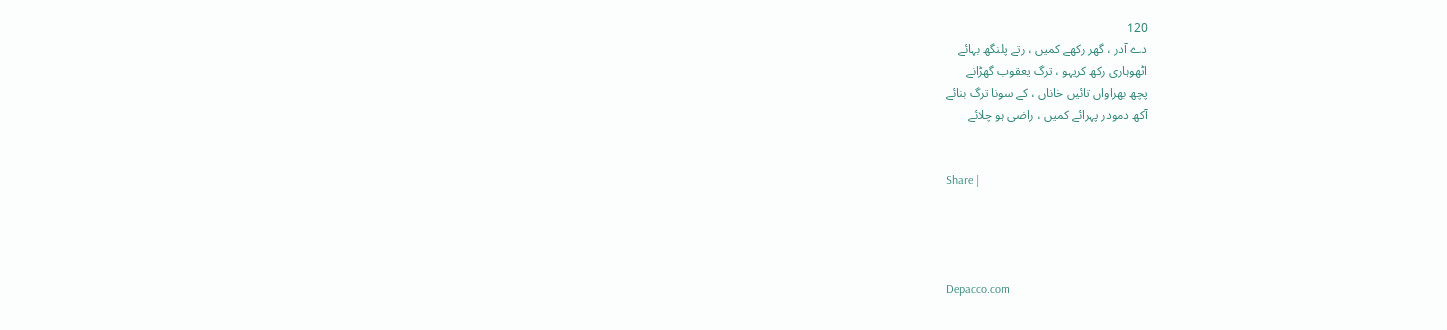120
دے آدر ، گھر رکھے کمیں ، رتے پلنگھ بہائے
اٹھوہاری رکھ کریہو ، ترگ یعقوب گھڑانے
پچھ بھراواں تائیں خاناں ، کے سونا ترگ بنائے
آکھ دمودر پہرائے کمیں ، راضی ہو چلائے


Share |




Depacco.com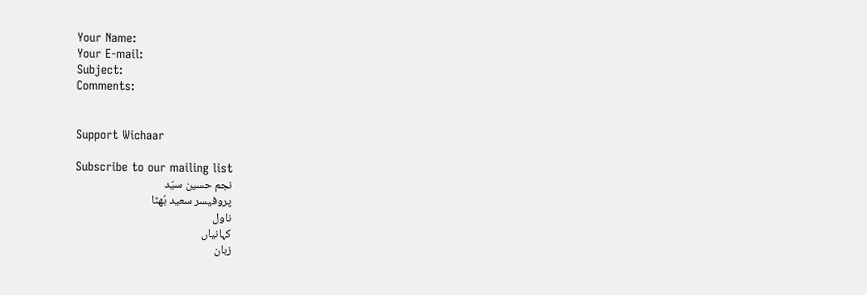Your Name:
Your E-mail:
Subject:
Comments:


Support Wichaar

Subscribe to our mailing list
نجم حسین سیّد
پروفیسر سعید بُھٹا
ناول
کہانیاں
زبان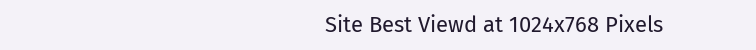Site Best Viewd at 1024x768 Pixels